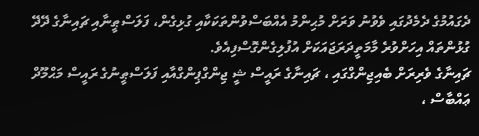ދެގައުމުގެ ދެމެދުގައި ވެވުނު ވަރަށް މުޙިންމު އެއްބަސްވުންތަކަކާއި ގުޅިގެން، ފަލަސްޠީނާއި ޗައިނާގެ ދޭދޭ ގުޅުންތައް އިހަށްވުރެ މާމަތީދަރަޖައަކަށް އުފުލިގެންގޮސްފިއެވެ.
ޗައިނާގެ ވެރިރަށް ބެއިޖިންގްގައި ، ޗައިނާގެ ރައީސް ޝީ ޖިންގްޕިންގްއާއި ފަލަސްޠީނުގެ ރައީސް މަޙްމޫދް ޢައްބާސް ،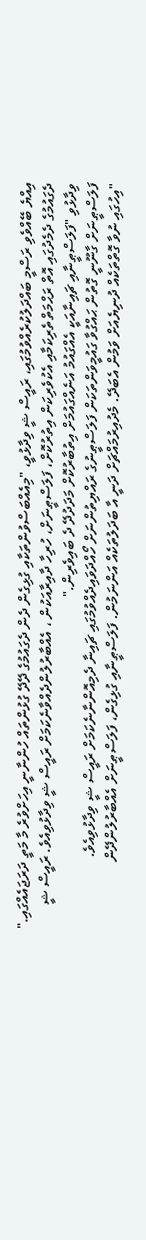އިއްޔެ ބޭއްވެވި ރަސްމީ ބައްދަލުކުރެއްވުމުގައި، ރައީސް ޝީ ވިދާޅުވީ، "މިއެއްބަސްވުންތަކާއި ގުޅިގެން ދެން ދެގައުމުގެ ދޭދޭ ގުޅުންތައް ހުންނާނީ އިހަށްވުރެ މާ މަތީ ދަރަޖައެއްގައި."
ދެގައުމުގެ ދެމެދުގައި އޮތް ރަޙްމަތްތެރިކަމާއި އެކުވެރިކަން އިތުރުކޮށް، ފަލަސްޠީނަށް، ހުރިހާ ދާއިރާއަކުން ، އެއްބާރުލުންދެއްވާނެކަމަށް ރައީސް ޝީ ވިދާޅުވިއެވެ. ރައީސް ޝީ ވިދާޅުވި "ފަލަސްޠީނާއި ޗައިނާއަކީ އެއްގައުމު އަނެއްގައުމަށް އިތުބާރުކޮށް މަދަދުދޭ ދެ ބައިވެރިން."
ފަލަސްޠީނަށް ގާނޫނީ ގޮތުން ޙައްގުވާ ގައުމީވަންތަކަން ފަލަސްޠީނުގެ ރައްޔިތުންނަށް ހޯއްދަވައިދެއްވުމުގައި ޗައިނާ ދެމިއޮންނާނެކަމަށް ރައީސް ޝީ ވިދާޅުވިއެވެ.
"އިހުގައި ނުވާ ގޮތްތަކެއް ދުނިޔެއަށް ވަމުން އެބަދޭ. މެދުއިރުމައްޗަށް ދަނީ އާ ބަދަލުތަކެއް އަންނަމުން. ފަލަސްޠީނާއި ގުޅިގެން، ފަލަސްޠީނަށް އެއްބާރުލުންދޭން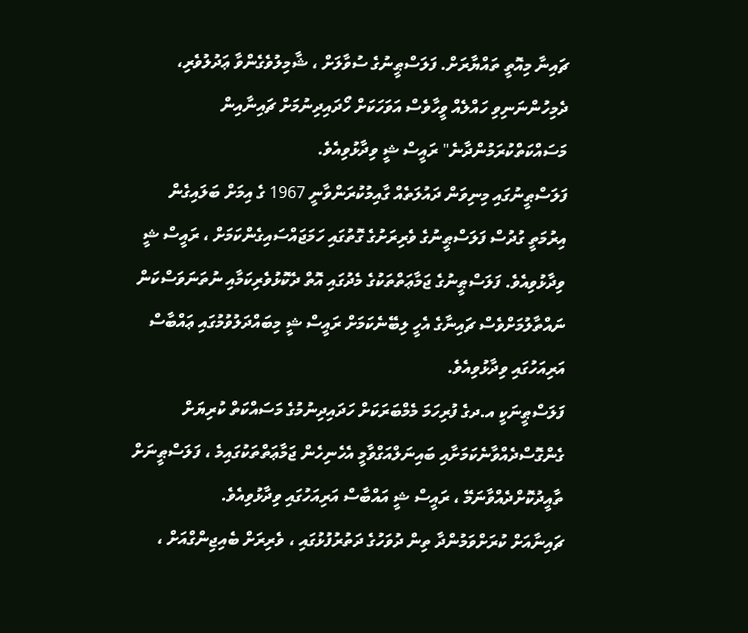ޗައިނާ މިއޮތީ ތައްޔާރަށް. ފަލަސްޠީނުގެ ސުވާލަށް ، ޝާމިލުވެގެންވާ ޢަދުލުވެރި، ދެމިހުންނަނިވި ހައްލެއް ވީހާވެސް އަވަހަކަށް ހޯދައިދިނުމަށް ޗައިނާއިން މަސައްކަތްކުރަމުންދާނެ" ރައީސް ޝީ ވިދާޅުވިއެވެ.
ފަލަސްޠީނުގައި މިނިވަން ދައުލަތެއް ގާއިމުކުރަންވާނީ 1967 ގެ އިމަށް ބަލައިގެން އިރުމަތީ ގުދުސް ފަލަސްޠީނުގެ ވެރިރަށުގެ ގޮތުގައި ހަމަޖައްސައިގެންކަމަށް ، ރައީސް ޝީ ވިދާޅުވިއެވެ. ފަލަސްޠީނުގެ ޖަމާޢަތްތަކުގެ މެދުގައި އޮތް ދެކޮޅުވެރިކަމާއި ނުތަނަވަސްކަން ނައްތާލުމަށްވެސް ޗައިނާގެ އެހީ ލިބޭނެކަމަށް ރައީސް ޝީ މިބައްދަލުވުމުގައި ޢައްބާސް އަރިއަހުގައި ވިދާޅުވިއެވެ.
ފަލަސްޠީނަކީ އ.ދގެ ފުރިހަމަ މެމްބަރަކަށް ހަދައިދިނުމުގެ މަސައްކަތް ކުރިޔަށް ގެންގޮސްދެއްވާނެކަމަށާއި ބައިނަލްއަގްވާމީ އެހެނިހެން ޖަމާޢަތްތަކުގައިމެ ، ފަލަސްޠީނަށް ތާއީދުކޮށްދެއްވާނަމޭ ، ރައީސް ޝީ އައްބާސް އަރިއަހުގައި ވިދާޅުވިއެވެ.
ޗައިނާއަށް ކުރަށްވަމުންދާ ތިން ދުވަހުގެ ދަތުރުފުޅުގައި ، ވެރިރަށް ބެއިޖިންގްއަށް ،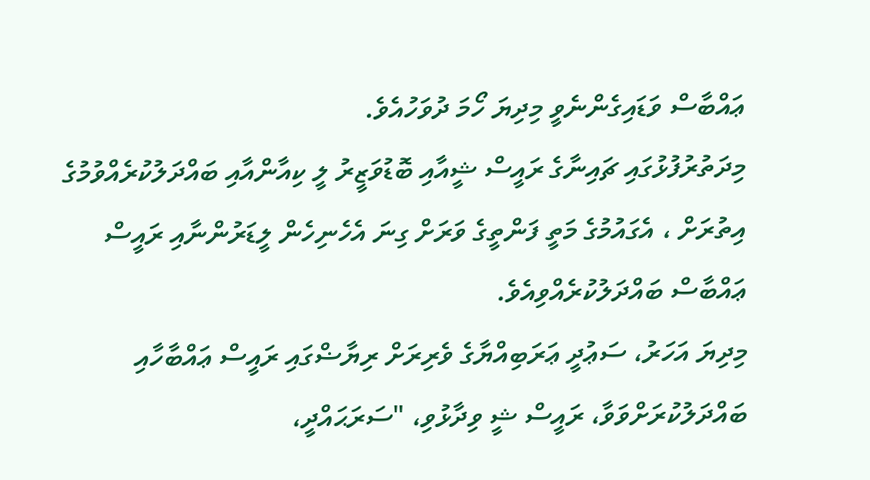ޢައްބާސް ވަޑައިގެންނެވީ މިދިޔަ ހޯމަ ދުވަހުއެވެ.
މިދަތުރުފުޅުގައި ޗައިނާގެ ރައީސް ޝީއާއި ބޮޑުވަޒީރު ލީ ކިއާންއާއި ބައްދަލުކުރެއްވުމުގެ އިތުރަށް ، އެގައުމުގެ މަތީ ފަންތީގެ ވަރަށް ގިނަ އެހެނިހެން ލީޑަރުންނާއި ރައީސް ޢައްބާސް ބައްދަލުކުރެއްވިއެވެ.
މިދިޔަ އަހަރު، ސަޢުދީ ޢަރަބިއްޔާގެ ވެރިރަށް ރިޔާޟްގައި ރައީސް ޢައްބާހާއި ބައްދަލުކުރަށްވަވާ، ރައީސް ޝީ ވިދާޅުވި، "ސަރަޙައްދީ،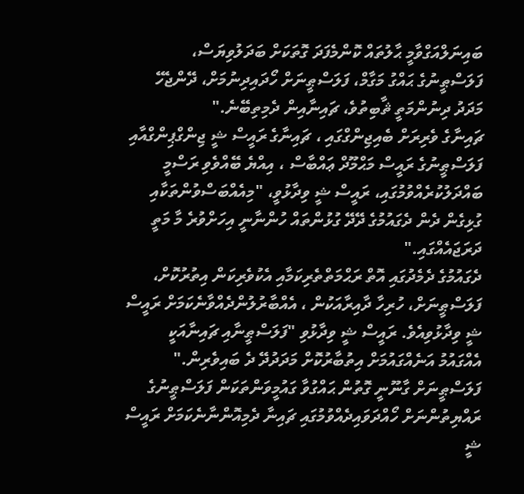ބައިނަލްއަގްވާމީ ޙާލުތައް ކޮންމެފަދަ ގޮތަކަށް ބަދަލުވިޔަސް، ފަލަސްޠީނުގެ ޙައްގު މަގާމް، ފަލަސްޠީނަށް ހޯދައިދިނުމަށް، ދޭންޖެހޭ މަދަދު ދިނުންމަތީ ޘާބިތުވެ، ޗައިނާއިން ދެމިތިބޭނެ."
ޗައިނާގެ ވެރިރަށް ބެއިޖިންގްގައި ، ޗައިނާގެ ރައީސް ޝީ ޖިންގްޕިންގްއާއި ފަލަސްޠީނުގެ ރައީސް މަޙްމޫދް ޢައްބާސް ، އިއްޔެ ބޭއްވެވި ރަސްމީ ބައްދަލުކުރެއްވުމުގައި، ރައީސް ޝީ ވިދާޅުވީ، "މިއެއްބަސްވުންތަކާއި ގުޅިގެން ދެން ދެގައުމުގެ ދޭދޭ ގުޅުންތައް ހުންނާނީ އިހަށްވުރެ މާ މަތީ ދަރަޖައެއްގައި."
ދެގައުމުގެ ދެމެދުގައި އޮތް ރަޙްމަތްތެރިކަމާއި އެކުވެރިކަން އިތުރުކޮށް، ފަލަސްޠީނަށް، ހުރިހާ ދާއިރާއަކުން ، އެއްބާރުލުންދެއްވާނެކަމަށް ރައީސް ޝީ ވިދާޅުވިއެވެ. ރައީސް ޝީ ވިދާޅުވި "ފަލަސްޠީނާއި ޗައިނާއަކީ އެއްގައުމު އަނެއްގައުމަށް އިތުބާރުކޮށް މަދަދުދޭ ދެ ބައިވެރިން."
ފަލަސްޠީނަށް ގާނޫނީ ގޮތުން ޙައްގުވާ ގައުމީވަންތަކަން ފަލަސްޠީނުގެ ރައްޔިތުންނަށް ހޯއްދަވައިދެއްވުމުގައި ޗައިނާ ދެމިއޮންނާނެކަމަށް ރައީސް ޝީ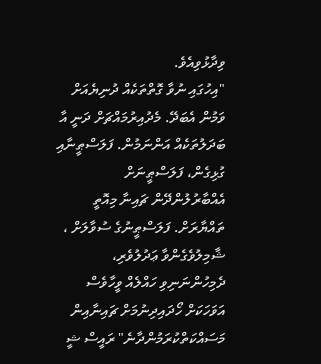ވިދާޅުވިއެވެ.
"އިހުގައި ނުވާ ގޮތްތަކެއް ދުނިޔެއަށް ވަމުން އެބަދޭ. މެދުއިރުމައްޗަށް ދަނީ އާ ބަދަލުތަކެއް އަންނަމުން. ފަލަސްޠީނާއި ގުޅިގެން، ފަލަސްޠީނަށް އެއްބާރުލުންދޭން ޗައިނާ މިއޮތީ ތައްޔާރަށް. ފަލަސްޠީނުގެ ސުވާލަށް ، ޝާމިލުވެގެންވާ ޢަދުލުވެރި، ދެމިހުންނަނިވި ހައްލެއް ވީހާވެސް އަވަހަކަށް ހޯދައިދިނުމަށް ޗައިނާއިން މަސައްކަތްކުރަމުންދާނެ" ރައީސް ޝީ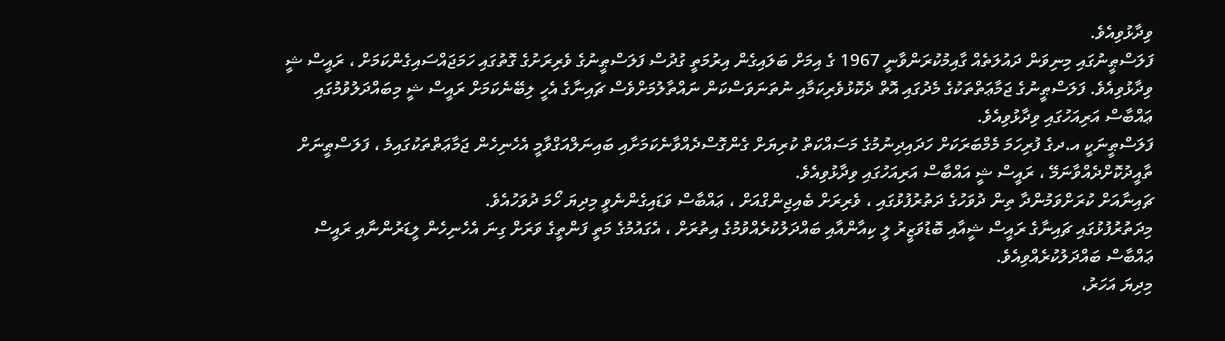ވިދާޅުވިއެވެ.
ފަލަސްޠީނުގައި މިނިވަން ދައުލަތެއް ގާއިމުކުރަންވާނީ 1967 ގެ އިމަށް ބަލައިގެން އިރުމަތީ ގުދުސް ފަލަސްޠީނުގެ ވެރިރަށުގެ ގޮތުގައި ހަމަޖައްސައިގެންކަމަށް ، ރައީސް ޝީ ވިދާޅުވިއެވެ. ފަލަސްޠީނުގެ ޖަމާޢަތްތަކުގެ މެދުގައި އޮތް ދެކޮޅުވެރިކަމާއި ނުތަނަވަސްކަން ނައްތާލުމަށްވެސް ޗައިނާގެ އެހީ ލިބޭނެކަމަށް ރައީސް ޝީ މިބައްދަލުވުމުގައި ޢައްބާސް އަރިއަހުގައި ވިދާޅުވިއެވެ.
ފަލަސްޠީނަކީ އ.ދގެ ފުރިހަމަ މެމްބަރަކަށް ހަދައިދިނުމުގެ މަސައްކަތް ކުރިޔަށް ގެންގޮސްދެއްވާނެކަމަށާއި ބައިނަލްއަގްވާމީ އެހެނިހެން ޖަމާޢަތްތަކުގައިމެ ، ފަލަސްޠީނަށް ތާއީދުކޮށްދެއްވާނަމޭ ، ރައީސް ޝީ އައްބާސް އަރިއަހުގައި ވިދާޅުވިއެވެ.
ޗައިނާއަށް ކުރަށްވަމުންދާ ތިން ދުވަހުގެ ދަތުރުފުޅުގައި ، ވެރިރަށް ބެއިޖިންގްއަށް ، ޢައްބާސް ވަޑައިގެންނެވީ މިދިޔަ ހޯމަ ދުވަހުއެވެ.
މިދަތުރުފުޅުގައި ޗައިނާގެ ރައީސް ޝީއާއި ބޮޑުވަޒީރު ލީ ކިއާންއާއި ބައްދަލުކުރެއްވުމުގެ އިތުރަށް ، އެގައުމުގެ މަތީ ފަންތީގެ ވަރަށް ގިނަ އެހެނިހެން ލީޑަރުންނާއި ރައީސް ޢައްބާސް ބައްދަލުކުރެއްވިއެވެ.
މިދިޔަ އަހަރު،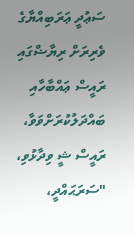ސަޢުދީ ޢަރަބިއްޔާގެ ވެރިރަށް ރިޔާޟްގައި ރައީސް ޢައްބާހާއި ބައްދަލުކުރަށްވަވާ، ރައީސް ޝީ ވިދާޅުވި، "ސަރަޙައްދީ،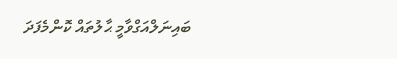ބައިނަލްއަގްވާމީ ޙާލުތައް ކޮންމެފަދަ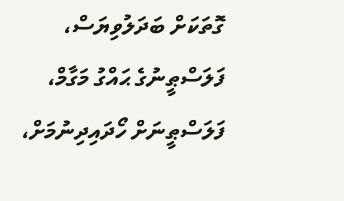ގޮތަކަށް ބަދަލުވިޔަސް، ފަލަސްޠީނުގެ ޙައްގު މަގާމް، ފަލަސްޠީނަށް ހޯދައިދިނުމަށް،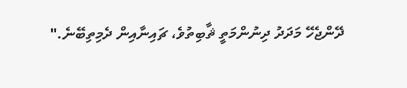ދޭންޖެހޭ މަދަދު ދިނުންމަތީ ޘާބިތުވެ، ޗައިނާއިން ދެމިތިބޭނެ."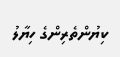ކިޔުންތެރިންގެ ހިޔާލު